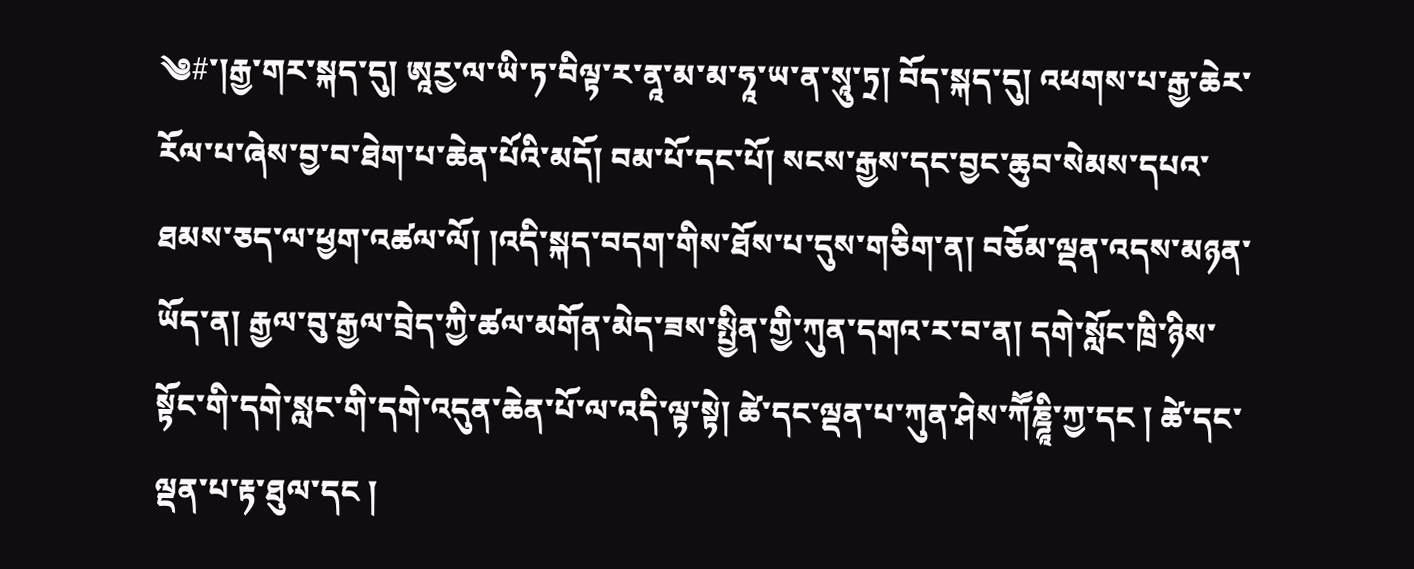༄#་།རྒྱ་གར་སྐད་དུ། ཨཱརྱ་ལ་ཡི་ཏ་བིལྟ་ར་ནཱ་མ་མ་ཧཱ་ཡ་ན་སཱུ་ཏྲ། བོད་སྐད་དུ། འཕགས་པ་རྒྱ་ཆེར་རོལ་པ་ཞེས་བྱ་བ་ཐེག་པ་ཆེན་པོའི་མདོ། བམ་པོ་དང་པོ། སངས་རྒྱས་དང་བྱང་ཆུབ་སེམས་དཔའ་ཐམས་ཅད་ལ་ཕྱག་འཚལ་ལོ། །འདི་སྐད་བདག་གིས་ཐོས་པ་དུས་གཅིག་ན། བཅོམ་ལྡན་འདས་མཉན་ཡོད་ན། རྒྱལ་བུ་རྒྱལ་བྲེད་ཀྱི་ཚལ་མགོན་མེད་ཟས་སྤྱིན་གྱི་ཀུན་དགའ་ར་བ་ན། དགེ་སློང་ཁྲི་ཉིས་སྟོང་གི་དགེ་སླང་གི་དགེ་འདུན་ཆེན་པོ་ལ་འདི་ལྟ་སྟེ། ཚེ་དང་ལྡན་པ་ཀུན་ཤེས་ཀཽཎྜཱི་ཀྱ་དང ། ཚེ་དང་ལྡན་པ་རྟ་ཐུལ་དང །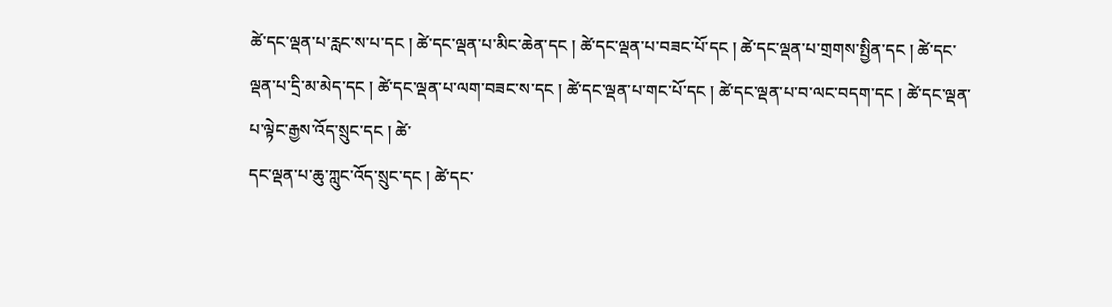ཚེ་དང་ལྡན་པ་རླང་ས་པ་དང ། ཚེ་དང་ལྡན་པ་མིང་ཆེན་དང ། ཚེ་དང་ལྡན་པ་བཟང་པོ་དང ། ཚེ་དང་ལྡན་པ་གྲགས་སྤྱིན་དང ། ཚེ་དང་ལྡན་པ་དྲི་མ་མེད་དང ། ཚེ་དང་ལྡན་པ་ལག་བཟང་ས་དང ། ཚེ་དང་ལྡན་པ་གང་པོ་དང ། ཚེ་དང་ལྡན་པ་བ་ལང་བདག་དང ། ཚེ་དང་ལྡན་པ་ལྟེང་རྒྱས་འོད་སྲུང་དང ། ཚེ་
དང་ལྡན་པ་ཆུ་ཀླུང་འོད་སྲུང་དང ། ཚེ་དང་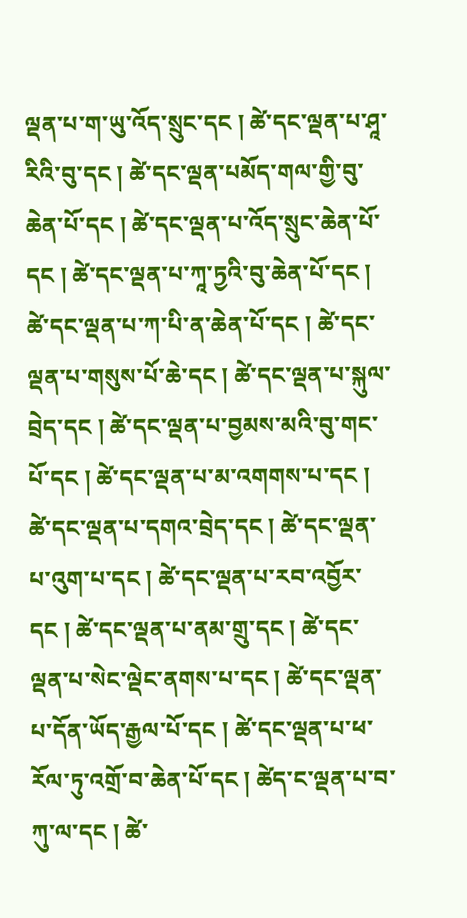ལྡན་པ་ག་ཡུ་འོད་སྲུང་དང ། ཚེ་དང་ལྡན་པ་ཤཱ་རིའི་བུ་དང ། ཚེ་དང་ལྡན་པམོད་གལ་གྱི་བུ་ཆེན་པོ་དང ། ཚེ་དང་ལྡན་པ་འོད་སྲུང་ཆེན་པོ་དང ། ཚེ་དང་ལྡན་པ་ཀཱ་ཏྱའི་བུ་ཆེན་པོ་དང ། ཚེ་དང་ལྡན་པ་ཀ་པི་ན་ཆེན་པོ་དང ། ཚེ་དང་ལྡན་པ་གསུས་པོ་ཆེ་དང ། ཚེ་དང་ལྡན་པ་སྐུལ་བྲེད་དང ། ཚེ་དང་ལྡན་པ་བྱམས་མའི་བུ་གང་པོ་དང ། ཚེ་དང་ལྡན་པ་མ་འགགས་པ་དང ། ཚེ་དང་ལྡན་པ་དགའ་བྲེད་དང ། ཚེ་དང་ལྡན་པ་འུག་པ་དང ། ཚེ་དང་ལྡན་པ་རབ་འབྱོར་དང ། ཚེ་དང་ལྡན་པ་ནམ་གྲུ་དང ། ཚེ་དང་ལྡན་པ་སེང་ལྡེང་ནགས་པ་དང ། ཚེ་དང་ལྡན་པ་དོན་ཡོད་རྒྱལ་པོ་དང ། ཚེ་དང་ལྡན་པ་ཕ་རོལ་ཏུ་འགྲོ་བ་ཆེན་པོ་དང ། ཚེད་ང་ལྡན་པ་བ་ཀུ་ལ་དང ། ཚེ་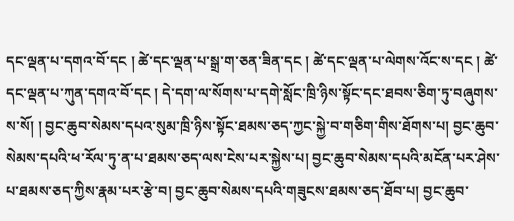དང་ལྡན་པ་དགའ་བོ་དང ། ཚེ་དང་ལྡན་པ་སྒྲ་ག་ཅན་ཟིན་དང ། ཚེ་དང་ལྡན་པ་ལེགས་འོང་ས་དང ། ཚེ་དང་ལྡན་པ་ཀུན་དགའ་བོ་དང ། དེ་དག་ལ་སོགས་པ་དགེ་སློང་ཁྲི་ཉིས་སྟོང་དང་ཐབས་ཅིག་ཏུ་བཞུགས་ས་སོ། ། བྱང་ཆུབ་སེམས་དཔའ་སུམ་ཁྲི་ཉིས་སྟོང་ཐམས་ཅད་ཀྱང་སྐྱེ་བ་གཅིག་གིས་ཐོགས་པ། བྱང་ཆུབ་སེམས་དཔའི་ཕ་རོལ་ཏུ་ན་པ་ཐམས་ཅད་ལས་ངེས་པར་སྐྱེས་པ། བྱང་ཆུབ་སེམས་དཔའི་མངོན་པར་ཤེས་པ་ཐམས་ཅད་ཀྱིས་རྣམ་པར་རྩེ་བ། བྱང་ཆུབ་སེམས་དཔའི་གཟུངས་ཐམས་ཅད་ཐོབ་པ། བྱང་ཆུབ་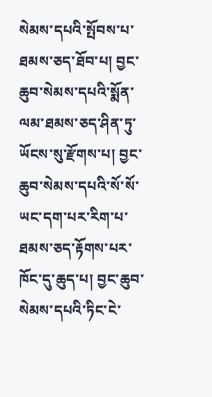སེམས་དཔའི་སྤོབས་པ་ཐམས་ཅད་ཐོབ་པ། བྱང་ཆུབ་སེམས་དཔའི་སྨོན་ལམ་ཐམས་ཅད་ཤིན་ཏུ་ཡོངས་སུ་རྫོགས་པ། བྱང་ཆུབ་སེམས་དཔའི་སོ་སོ་ཡང་དག་པར་རིག་པ་ཐམས་ཅད་རྟོགས་པར་ཁོང་དུ་ཆུད་པ། བྱང་ཆུབ་སེམས་དཔའི་ཏིང་ངེ་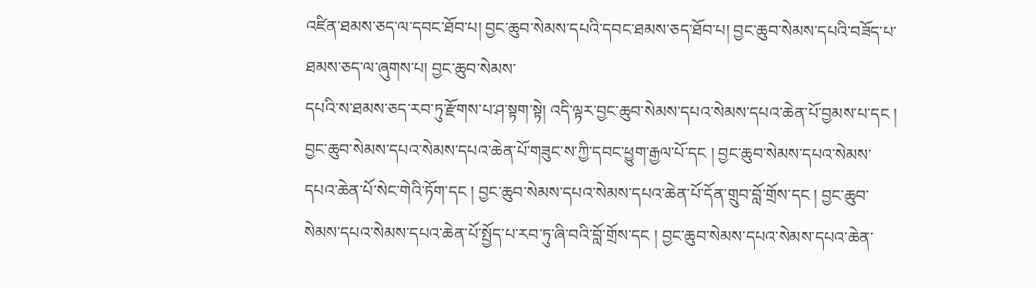འཛིན་ཐམས་ཅད་ལ་དབང་ཐོབ་པ། བྱང་ཆུབ་སེམས་དཔའི་དབང་ཐམས་ཅད་ཐོབ་པ། བྱང་ཆུབ་སེམས་དཔའི་བཟོད་པ་ཐམས་ཅད་ལ་ཞུགས་པ། བྱང་ཆུབ་སེམས་
དཔའི་ས་ཐམས་ཅད་རབ་ཏུ་རྫོགས་པ་ཤ་སྟག་སྟེ། འདི་ལྟར་བྱང་ཆུབ་སེམས་དཔའ་སེམས་དཔའ་ཆེན་པོ་བྱམས་པ་དང ། བྱང་ཆུབ་སེམས་དཔའ་སེམས་དཔའ་ཆེན་པོ་གཟུང་ས་ཀྱི་དབང་ཕྱུག་རྒྱལ་པོ་དང ། བྱང་ཆུབ་སེམས་དཔའ་སེམས་དཔའ་ཆེན་པོ་སེང་གེའི་ཏོག་དང ། བྱང་ཆུབ་སེམས་དཔའ་སེམས་དཔའ་ཆེན་པོ་དོན་གྲུབ་བློ་གྲོས་དང ། བྱང་ཆུབ་སེམས་དཔའ་སེམས་དཔའ་ཆེན་པོ་སྤྱོད་པ་རབ་ཏུ་ཞི་བའི་བློ་གྲོས་དང ། བྱང་ཆུབ་སེམས་དཔའ་སེམས་དཔའ་ཆེན་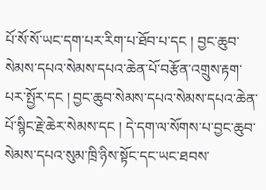པོ་སོ་སོ་ཡང་དག་པར་རིག་པ་ཐོབ་པ་དང ། བྱང་ཆུབ་སེམས་དཔའ་སེམས་དཔའ་ཆེན་པོ་བརྩོན་འགྲུས་རྟག་པར་སྤྱོར་དང ། བྱང་ཆུབ་སེམས་དཔའ་སེམས་དཔའ་ཆེན་པོ་སྙིང་རྗེ་ཆེར་སེམས་དང ། དེ་དག་ལ་སོགས་པ་བྱང་ཆུབ་སེམས་དཔའ་སུམ་ཁྲི་ཉིས་སྟོང་དང་ཡང་ཐབས་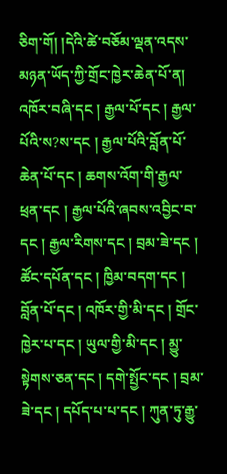ཅིག་གོ། །དེའི་ཚེ་བཅོམ་ལྡན་འདས་མཉན་ཡོད་ཀྱི་གྲོང་ཁྱེར་ཆེན་པོ་ན། འཁོར་བཞི་དང ། རྒྱལ་པོ་དང ། རྒྱལ་པོའི་ས?ས་དང ། རྒྱལ་པོའི་བློན་པོ་ཆེན་པོ་དང ། ཆགས་འོག་གི་རྒྱལ་ཕྲན་དང ། རྒྱལ་པོའི་ཞབས་འབྱིང་བ་དང ། རྒྱལ་རིགས་དང ། བྲམ་ཟེ་དང ། ཚོང་དཔོན་དང ། ཁྱིམ་བདག་དང ། བློན་པོ་དང ། འཁོར་གྱི་མི་དང ། གྲོང་ཁྱེར་པ་དང ། ཡུལ་གྱི་མི་དང ། མྱུ་སྟེགས་ཅན་དང ། དགེ་སྤྱོང་དང ། བྲམ་ཟེ་དང ། དཔོད་པ་པ་དང ། ཀུན་ཏུ་རྒྱུ་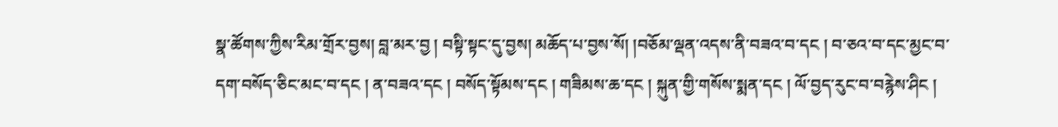སྣ་ཚོགས་ཀྱིས་རིམ་གྲོར་བྱས། བླ་མར་བྱ ། བསྟི་སྟང་དུ་བྱས། མཆོད་པ་བྱས་སོ། །བཅོམ་ལྡན་འདས་ནི་བཟའ་བ་དང ། བ་ཅའ་བ་དང་མྱང་བ་དག་བསོད་ཅིང་མང་བ་དང ། ན་བཟའ་དང ། བསོད་སྟོམས་དང ། གཟིམས་ཆ་དང ། སྐུན་གྱི་གསོས་སྨན་དང ། ལོ་བྱད་རུང་བ་བརྙེས་ཤིང །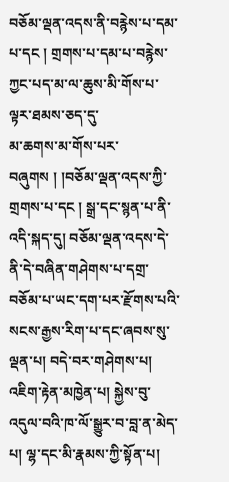བཅོམ་ལྡན་འདས་ནི་བརྙེས་པ་དམ་པ་དང ། གྲགས་པ་དམ་པ་བརྙེས་ཀྱང་པད་མ་ལ་ཆུས་མི་གོས་པ་ལྟར་ཐམས་ཅད་དུ་
མ་ཆགས་མ་གོས་པར་བཞུགས ། །བཅོམ་ལྡན་འདས་ཀྱི་གྲགས་པ་དང ། སྒྲ་དང་སྙན་པ་ནི་འདི་སྐད་དུ། བཅོམ་ལྡན་འདས་དེ་ནི་དེ་བཞིན་གཤེགས་པ་དགྲ་བཅོམ་པ་ཡང་དག་པར་རྫོགས་པའི་སངས་རྒྱས་རིག་པ་དང་ཞབས་སུ་ལྡན་པ། བདེ་བར་གཤེགས་པ། འཇིག་རྟེན་མཁྱེན་པ། སྐྱེས་བུ་འདུལ་བའི་ཁ་ལོ་སྒྱུར་བ་བླ་ན་མེད་པ། ལྷ་དང་མི་རྣམས་ཀྱི་སྟོན་པ།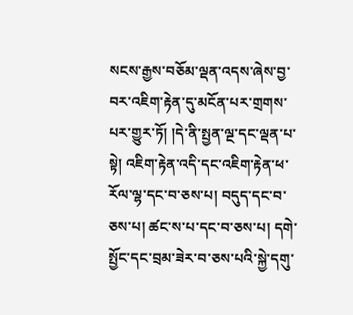སངས་རྒྱས་བཅོམ་ལྡན་འདས་ཞེས་བྱ་བར་འཇིག་རྟེན་དུ་མངོན་པར་གྲགས་པར་གྱུར་ཏོ། །དེ་ནི་སྤྱན་ལྔ་དང་ལྡན་པ་སྟེ། འཇིག་རྟེན་འདི་དང་འཇིག་རྟེན་ཕ་རོལ་ལྷ་དང་བ་ཅས་པ། བདུད་དང་བ་ཅས་པ། ཚང་ས་པ་དང་བ་ཅས་པ། དགེ་སྤྱོང་དང་བྲམ་ཟེར་བ་ཅས་པའི་སྐྱེ་དགུ་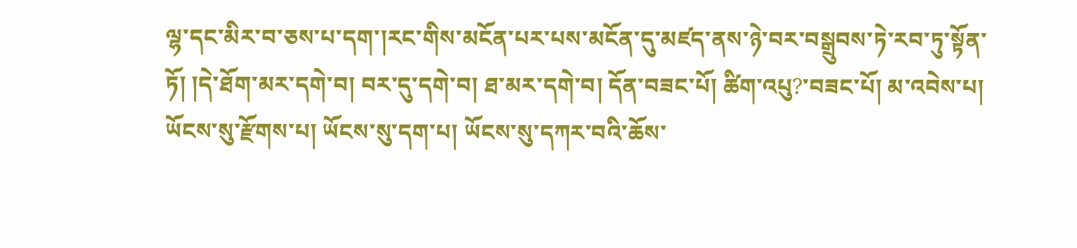ལྷ་དང་མིར་བ་ཅས་པ་དག་།རང་གིས་མངོན་པར་པས་མངོན་དུ་མཛད་ནས་ཉེ་བར་བསྒྲུབས་ཏེ་རབ་ཏུ་སྟོན་ཏོ། །དེ་ཐོག་མར་དགེ་བ། བར་དུ་དགེ་བ། ཐ་མར་དགེ་བ། དོན་བཟང་པོ། ཚིག་འཔུ?་བཟང་པོ། མ་འབེས་པ། ཡོངས་སུ་རྫོགས་པ། ཡོངས་སུ་དག་པ། ཡོངས་སུ་དཀར་བའི་ཆོས་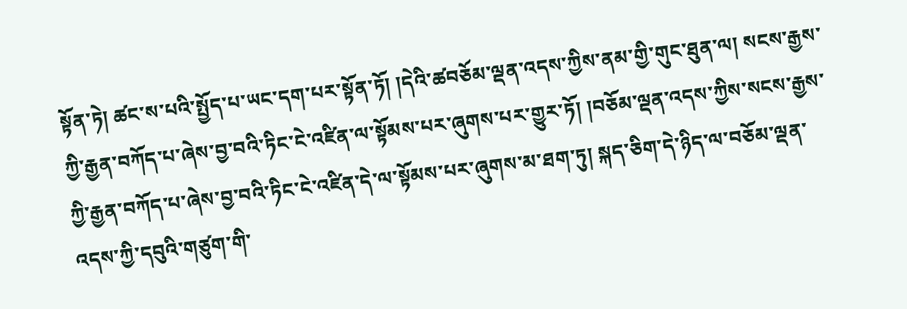སྟོན་ཏེ། ཚང་ས་པའི་སྤྱོད་པ་ཡང་དག་པར་སྟོན་ཏོ། །དེའི་ཚབཅོམ་ལྡན་འདས་ཀྱིས་ནམ་གྱི་གུང་ཐུན་ལ། སངས་རྒྱས་ཀྱི་རྒྱན་བཀོད་པ་ཞེས་བྱ་བའི་ཏིང་ངེ་འཛིན་ལ་སྟོམས་པར་ཞུགས་པར་གྱུར་ཏོ། །བཅོམ་ལྡན་འདས་ཀྱིས་སངས་རྒྱས་ཀྱི་རྒྱན་བཀོད་པ་ཞེས་བྱ་བའི་ཏིང་ངེ་འཛིན་དེ་ལ་སྟོམས་པར་ཞུགས་མ་ཐག་ཏུ། སྐད་ཅིག་དེ་ཉིད་ལ་བཅོམ་ལྡན་འདས་ཀྱི་དབུའི་གཙུག་གི་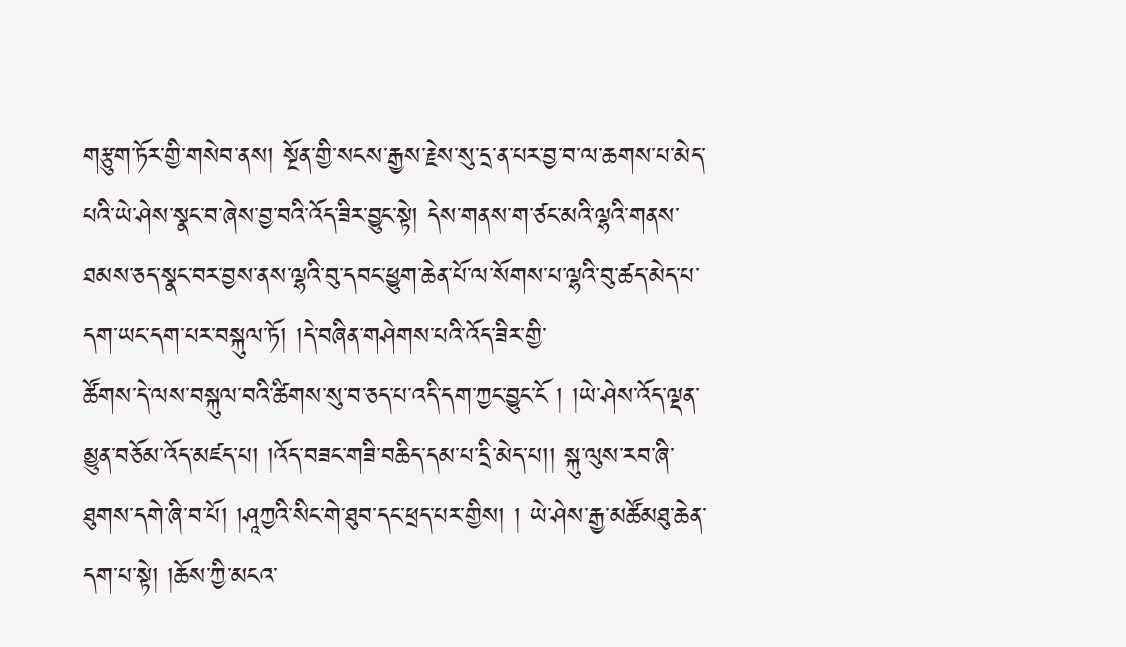གརྩུག་ཏོར་གྱི་གསེབ་ནས། སྔོན་གྱི་སངས་རྒྱས་རྗེས་སུ་དྲ་ན་པར་བྱ་བ་ལ་ཆགས་པ་མེད་པའི་ཡེ་ཤེས་སྣང་བ་ཞེས་བྱ་བའི་འོད་ཟིར་བྱུང་སྟེ། དེས་གནས་ག་ཙང་མའི་ལྷའི་གནས་ཐམས་ཅད་སྣང་བར་བྱས་ནས་ལྷའི་བུ་དབང་ཕྱུག་ཆེན་པོ་ལ་སོགས་པ་ལྷའི་བུ་ཚད་མེད་པ་དག་ཡང་དག་པར་བསྐུལ་ཏོ། །དེ་བཞིན་གཤེགས་པའི་འོད་ཟིར་གྱི་
ཚོགས་དེ་ལས་བསྐུལ་བའི་ཚིགས་སུ་བ་ཅད་པ་འདི་དག་ཀྱང་བྱུང་ངོ ། །ཡེ་ཤེས་འོད་ལྡན་མྱུན་བཅོམ་འོད་མཛད་པ། །འོད་བཟང་གཟི་བཆིད་དམ་པ་དྲི་མེད་པ།། སྐུ་ལུས་རབ་ཞི་ཐུགས་དགེ་ཞི་བ་པོ། །ཤཱཀྱའི་སིང་གེ་ཐུབ་དང་ཕྲད་པར་གྱིས། ། ཡེ་ཤེས་རྒྱ་མཚོམཐུ་ཆེན་དག་པ་སྟེ། །ཆོས་ཀྱི་མངའ་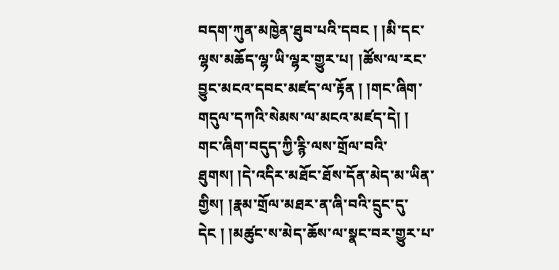བདག་ཀུན་མཁྱེན་ཐུབ་པའི་དབང ། །མི་དང་ལྷས་མཆོད་ལྷ་ཡི་ལྷར་གྱུར་པ། །ཚོས་ལ་རང་བྱུང་མངའ་དབང་མཛད་ལ་རྟོན ། །གང་ཞིག་གདུལ་དཀའི་སེམས་ལ་མངའ་མཛད་དེ། ། གང་ཞིག་བདུད་ཀྱི་རྙི་ལས་གྲོལ་བའི་ཐུགས། །དེ་འདིར་མཐོང་ཐོས་དོན་མེད་མ་ཡིན་གྱིས། །རྣམ་གྲོལ་མཐར་ན་ཞི་བའི་དྲུང་དུ་དེང ། །མཚུང་ས་མེད་ཆོས་ལ་སྣང་བར་གྱུར་པ་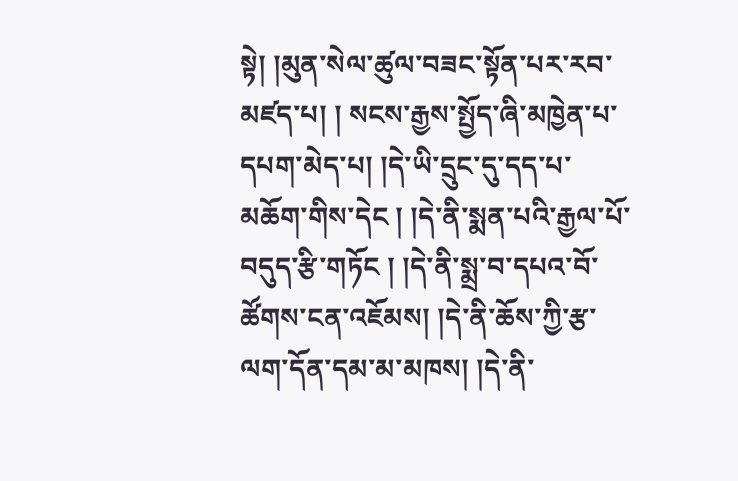སྟེ། །མུན་སེལ་ཚུལ་བཟང་སྟོན་པར་རབ་མཛད་པ། ། སངས་རྒྱས་སྤྱོད་ཞི་མཁྱེན་པ་དཔག་མེད་པ། །དེ་ཡི་དྲུང་དུ་དད་པ་མཆོག་གིས་དེང ། །དེ་ནི་སྨན་པའི་རྒྱལ་པོ་བདུད་རྩི་གཏོང ། །དེ་ནི་སྨྲ་བ་དཔའ་བོ་ཚོགས་ངན་འཇོམས། །དེ་ནི་ཆོས་ཀྱི་རྩ་ལག་དོན་དམ་མ་མཁས། །དེ་ནི་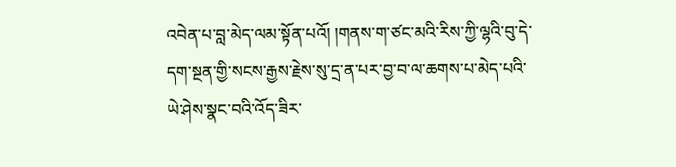འབེན་པ་བླ་མེད་ལམ་སྟོན་པའོ། །གནས་ག་ཙང་མའི་རིས་ཀྱི་ལྷའི་བུ་དེ་དག་སྔན་གྱི་སངས་རྒྱས་རྗེས་སུ་དྲ་ན་པར་བྱ་བ་ལ་ཆགས་པ་མེད་པའི་ཡེ་ཤེས་སྣང་བའི་འོད་ཟིར་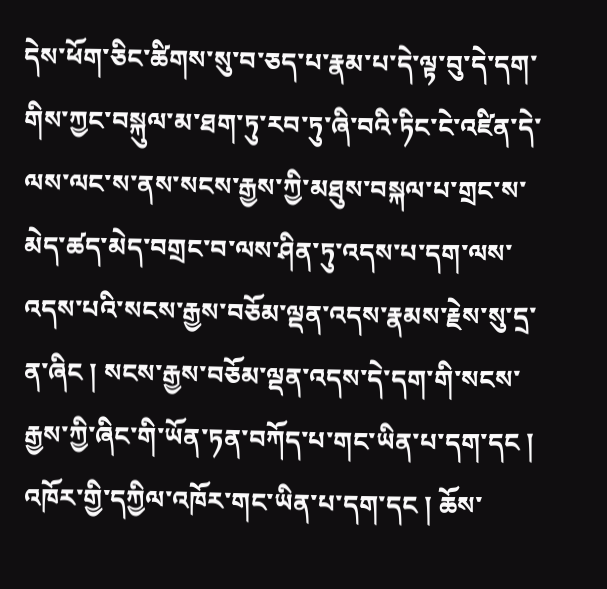དེས་ཕོག་ཅིང་ཚིགས་སུ་བ་ཅད་པ་རྣམ་པ་དེ་ལྟ་བུ་དེ་དག་གིས་ཀྱང་བསྐུལ་མ་ཐག་ཏུ་རབ་ཏུ་ཞི་བའི་ཏིང་ངེ་འཛིན་དེ་ལས་ལང་ས་ནས་སངས་རྒྱས་ཀྱི་མཐུས་བསྐལ་པ་གྲང་ས་མེད་ཚད་མེད་བགྲང་བ་ལས་ཤིན་ཏུ་འདས་པ་དག་ལས་འདས་པའི་སངས་རྒྱས་བཅོམ་ལྡན་འདས་རྣམས་རྗེས་སུ་དྲ་ན་ཞིང ། སངས་རྒྱས་བཅོམ་ལྡན་འདས་དེ་དག་གི་སངས་རྒྱས་ཀྱི་ཞིང་གི་ཡོན་ཏན་བཀོད་པ་གང་ཡིན་པ་དག་དང ། འཁོར་གྱི་དཀྱིལ་འཁོར་གང་ཡིན་པ་དག་དང ། ཆོས་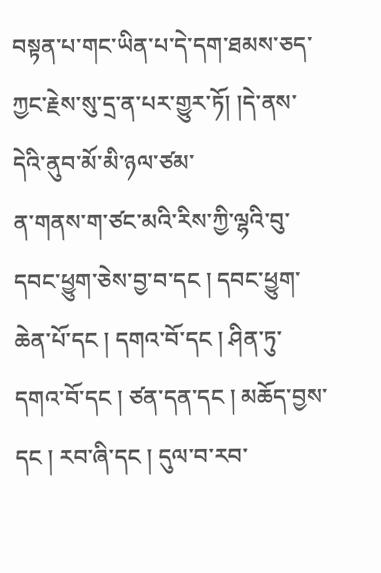བསྟན་པ་གང་ཡིན་པ་དེ་དག་ཐམས་ཅད་ཀྱང་རྗེས་སུ་དྲ་ན་པར་གྱུར་ཏོ། །དེ་ནས་དེའི་ནུབ་མོ་མི་ཉལ་ཙམ་
ན་གནས་ག་ཙང་མའི་རིས་ཀྱི་ལྷའི་བུ་དབང་ཕྱུག་ཅེས་བྱ་བ་དང ། དབང་ཕྱུག་ཆེན་པོ་དང ། དགའ་བོ་དང ། ཤིན་ཏུ་དགའ་བོ་དང ། ཙན་དན་དང ། མཆོད་བྱས་དང ། རབ་ཞི་དང ། དུལ་བ་རབ་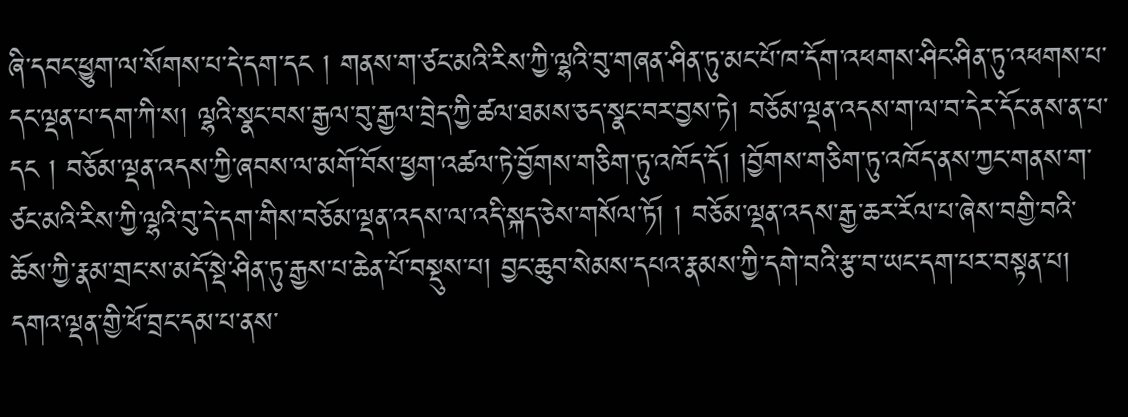ཞི་དབང་ཕྱུག་ལ་སོགས་པ་དེ་དག་དང ། གནས་ག་ཙང་མའི་རིས་ཀྱི་ལྷའི་བུ་གཞན་ཤིན་ཏུ་མང་པོ་ཁ་དོག་འཕགས་ཤིང་ཤིན་ཏུ་འཕགས་པ་དང་ལྡན་པ་དག་ཀི་ས། ལྷའི་སྣང་བས་རྒྱལ་བུ་རྒྱལ་བྲེད་ཀྱི་ཚལ་ཐམས་ཅད་སྣང་བར་བྱས་ཏེ། བཅོམ་ལྡན་འདས་ག་ལ་བ་དེར་དོང་ནས་ན་པ་དང ། བཅོམ་ལྡན་འདས་ཀྱི་ཞབས་ལ་མགོ་བོས་ཕྱག་འཚལ་ཏེ་བྱོགས་གཅིག་ཏུ་འཁོད་དོ། །བྱོགས་གཅིག་ཏུ་འཁོད་ནས་ཀྱང་གནས་ག་ཙང་མའི་རིས་ཀྱི་ལྷའི་བུ་དེ་དག་གིས་བཅོམ་ལྡན་འདས་ལ་འདི་སྐད་ཅེས་གསོལ་ཏོ། ། བཅོམ་ལྡན་འདས་རྒྱ་ཆར་རོལ་པ་ཞེས་བགྱི་བའི་ཆོས་ཀྱི་རྣམ་གྲང་ས་མདོ་སྡེ་ཤིན་ཏུ་རྒྱས་པ་ཆེན་པོ་བསྡུས་པ། བྱང་ཆུབ་སེམས་དཔའ་རྣམས་ཀྱི་དགེ་བའི་རྩ་བ་ཡང་དག་པར་བསྟན་པ། དགའ་ལྡན་གྱི་ཕོ་བྲང་དམ་པ་ནས་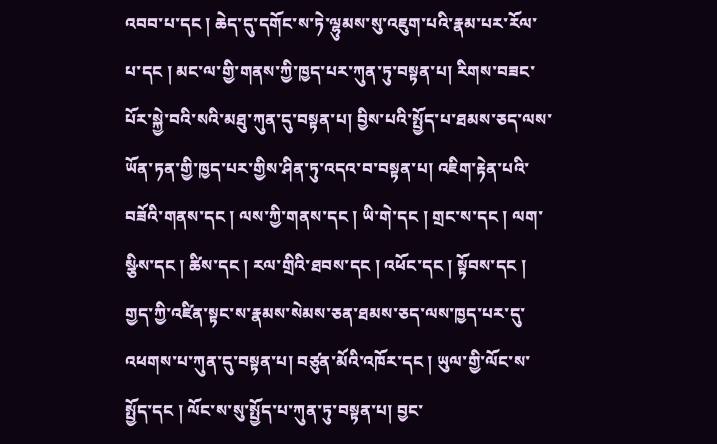འབབ་པ་དང ། ཆེད་དུ་དགོང་ས་ཏེ་ལྷུམས་སུ་འཇུག་པའི་རྣམ་པར་རོལ་པ་དང ། མང་ལ་གྱི་གནས་ཀྱི་ཁྱད་པར་ཀུན་ཏུ་བསྟན་པ། རིགས་བཟང་པོར་སྐྱེ་བའི་སའི་མཐུ་ཀུན་དུ་བསྟན་པ། བྱིས་པའི་སྤྱོད་པ་ཐམས་ཅད་ལས་ཡོན་ཏན་གྱི་ཁྱད་པར་གྱིས་ཤིན་ཏུ་འདའ་བ་བསྟན་པ། འཇིག་རྟེན་པའི་བཟོའི་གནས་དང ། ལས་ཀྱི་གནས་དང ། ཡི་གེ་དང ། གྲང་ས་དང ། ལག་སྩིས་དང ། ཚིས་དང ། རལ་གྲིའི་ཐབས་དང ། འཕོང་དང ། སྟོབས་དང ། གྱད་ཀྱི་འཛིན་སྟང་ས་རྣམས་སེམས་ཅན་ཐམས་ཅད་ལས་ཁྱད་པར་དུ་འཕགས་པ་ཀུན་དུ་བསྟན་པ། བཙུན་མོའི་འཁོར་དང ། ཡུལ་གྱི་ལོང་ས་སྤྱོད་དང ། ལོང་ས་སུ་སྤྱོད་པ་ཀུན་ཏུ་བསྟན་པ། བྱང་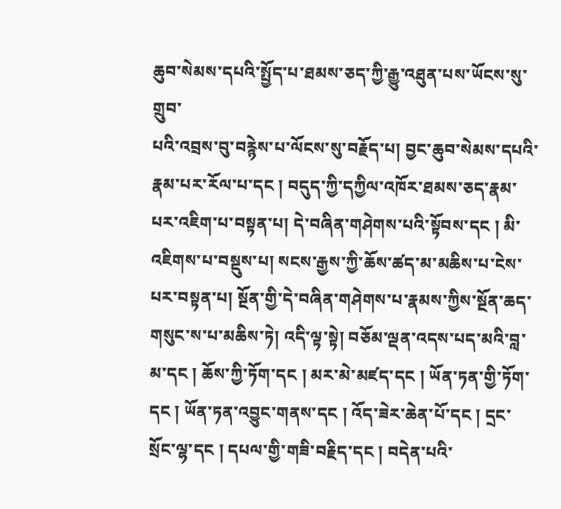ཆུབ་སེམས་དཔའི་སྤྱོད་པ་ཐམས་ཅད་ཀྱི་རྒྱུ་འཐུན་པས་ཡོངས་སུ་གྲུབ་
པའི་འབྲས་བུ་བརྙེས་པ་ལོངས་སུ་བརྗོད་པ། བྱང་ཆུབ་སེམས་དཔའི་རྣམ་པར་རོལ་པ་དང ། བདུད་ཀྱི་དཀྱིལ་འཁོར་ཐམས་ཅད་རྣམ་པར་འཇིག་པ་བསྟན་པ། དེ་བཞིན་གཤེགས་པའི་སྟོབས་དང ། མི་འཇིགས་པ་བསྡུས་པ། སངས་རྒྱས་ཀྱི་ཆོས་ཚད་མ་མཆིས་པ་ངེས་པར་བསྟན་པ། སྔོན་གྱི་དེ་བཞིན་གཤེགས་པ་རྣམས་ཀྱིས་སྔོན་ཆད་གསུང་ས་པ་མཆིས་ཏེ། འདི་ལྟ་སྟེ། བཅོམ་ལྡན་འདས་པད་མའི་བླ་མ་དང ། ཆོས་ཀྱི་ཏོག་དང ། མར་མེ་མཛད་དང ། ཡོན་ཏན་གྱི་ཏོག་དང ། ཡོན་ཏན་འབྱུང་གནས་དང ། འོད་ཟེར་ཆེན་པོ་དང ། དྲང་སྲོང་ལྷ་དང ། དཔལ་གྱི་གཟི་བརྗིད་དང ། བདེན་པའི་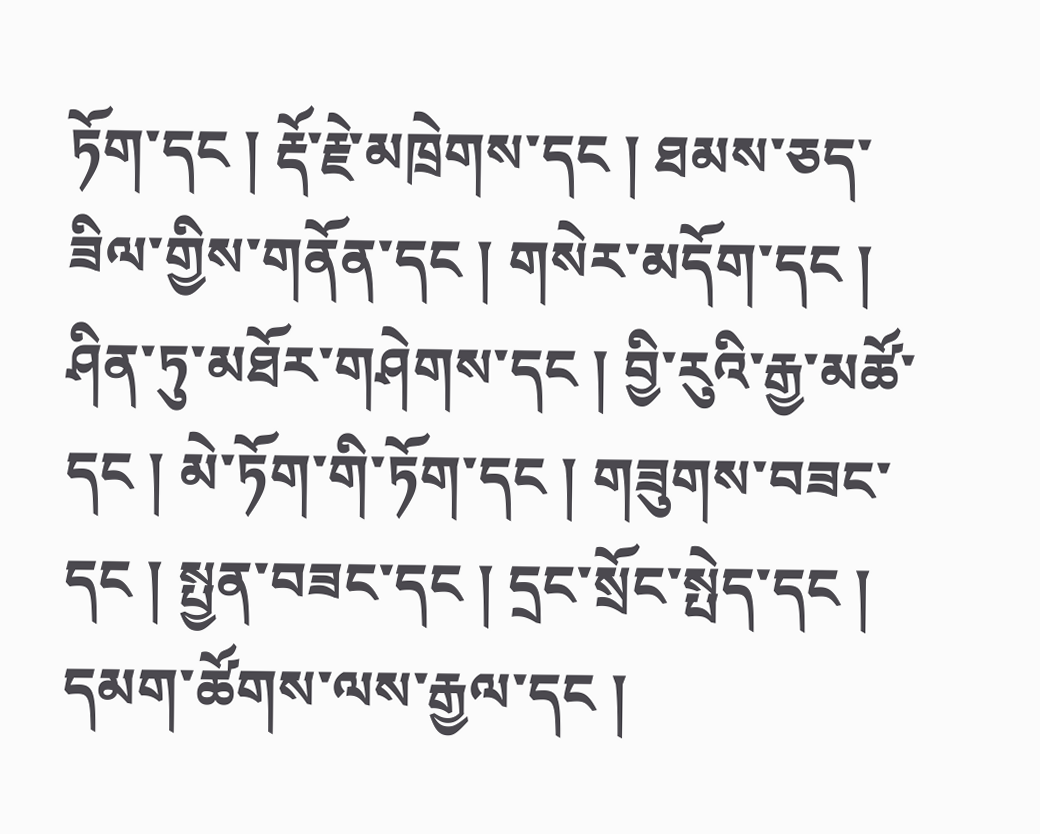ཏོག་དང ། རྡོ་རྗེ་མཁྲེགས་དང ། ཐམས་ཅད་ཟིལ་གྱིས་གནོན་དང ། གསེར་མདོག་དང ། ཤིན་ཏུ་མཐོར་གཤེགས་དང ། བྱི་རུའི་རྒྱ་མཚོ་དང ། མེ་ཏོག་གི་ཏོག་དང ། གཟུགས་བཟང་དང ། སྤྱན་བཟང་དང ། དྲང་སྲོང་སྤེད་དང ། དམག་ཚོགས་ལས་རྒྱལ་དང །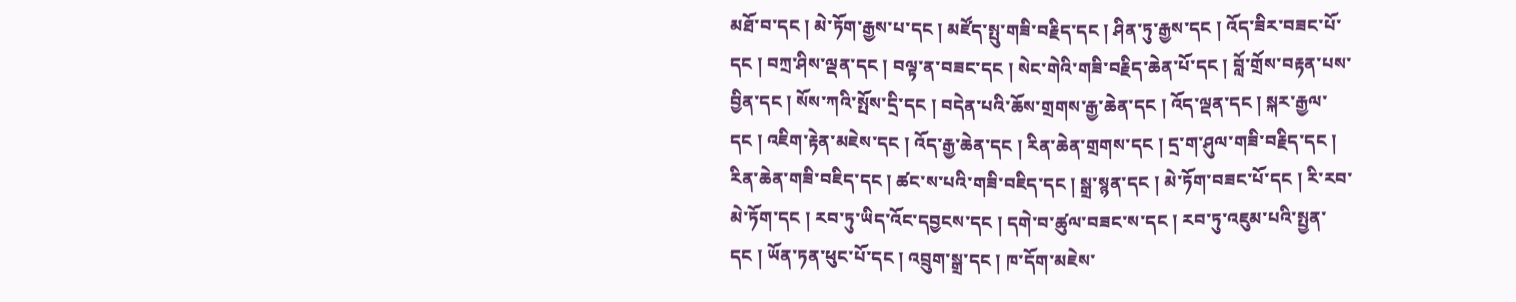མཐོ་བ་དང ། མེ་ཏོག་རྒྱས་པ་དང ། མཛོད་སྤུ་གཟི་བརྗིད་དང ། ཤིན་ཏུ་རྒྱས་དང ། འོད་ཟིར་བཟང་པོ་དང ། བཀྲ་ཤིས་ལྡན་དང ། བལྟ་ན་བཟང་དང ། སེང་གེའི་གཟི་བརྗིད་ཆེན་པོ་དང ། བློ་གྲོས་བརྟན་པས་བྱིན་དང ། སོས་ཀའི་སྤོས་དྲི་དང ། བདེན་པའི་ཆོས་གྲགས་རྒྱ་ཆེན་དང ། འོད་ལྡན་དང ། སྐར་རྒྱལ་དང ། འཇིག་རྟེན་མཇེས་དང ། འོད་རྒྱ་ཆེན་དང ། རིན་ཆེན་གྲགས་དང ། དྲ་ག་ཤུལ་གཟི་བརྗིད་དང ། རིན་ཆེན་གཟི་བཇིད་དང ། ཚང་ས་པའི་གཟི་བཇིད་དང ། སྒྲ་སྙན་དང ། མེ་ཏོག་བཟང་པོ་དང ། རི་རབ་མེ་ཏོག་དང ། རབ་ཏུ་ཡིད་འོང་དབྱངས་དང ། དགེ་བ་ཚུལ་བཟང་ས་དང ། རབ་ཏུ་འཇུམ་པའི་སྤྱན་དང ། ཡོན་ཏན་ཕུང་པོ་དང ། འབྲུག་སྒྲ་དང ། ཁ་དོག་མཇེས་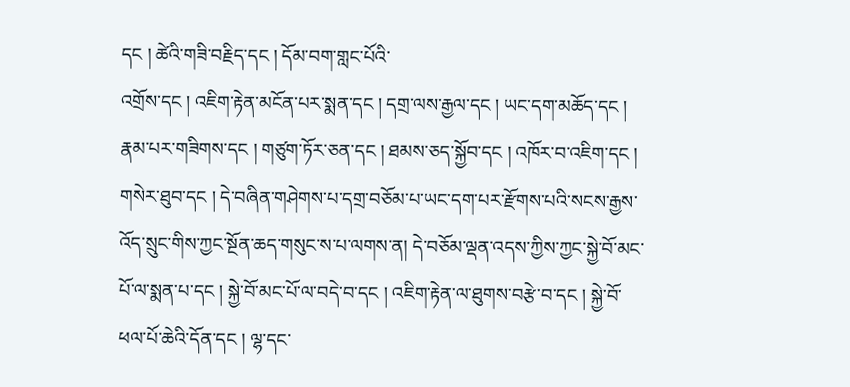དང ། ཚེའི་གཟི་བརྗིད་དང ། དོམ་བག་གླང་པོའི་
འགྲོས་དང ། འཇིག་རྟེན་མངོན་པར་སྨན་དང ། དགྲ་ལས་རྒྱལ་དང ། ཡང་དག་མཆོད་དང ། རྣམ་པར་གཟིགས་དང ། གཙུག་ཏོར་ཅན་དང ། ཐམས་ཅད་སྐྱོབ་དང ། འཁོར་བ་འཇིག་དང ། གསེར་ཐུབ་དང ། དེ་བཞིན་གཤེགས་པ་དགྲ་བཅོམ་པ་ཡང་དག་པར་རྫོགས་པའི་སངས་རྒྱས་འོད་སྲུང་གིས་ཀྱང་སྔོན་ཆད་གསུང་ས་པ་ལགས་ན། དེ་བཅོམ་ལྡན་འདས་ཀྱིས་ཀྱང་སྐྱེ་བོ་མང་པོ་ལ་སྨན་པ་དང ། སྐྱེ་བོ་མང་པོ་ལ་བདེ་བ་དང ། འཇིག་རྟེན་ལ་ཐུགས་བརྩེ་བ་དང ། སྐྱེ་བོ་ཕལ་པོ་ཆེའི་དོན་དང ། ལྷ་དང་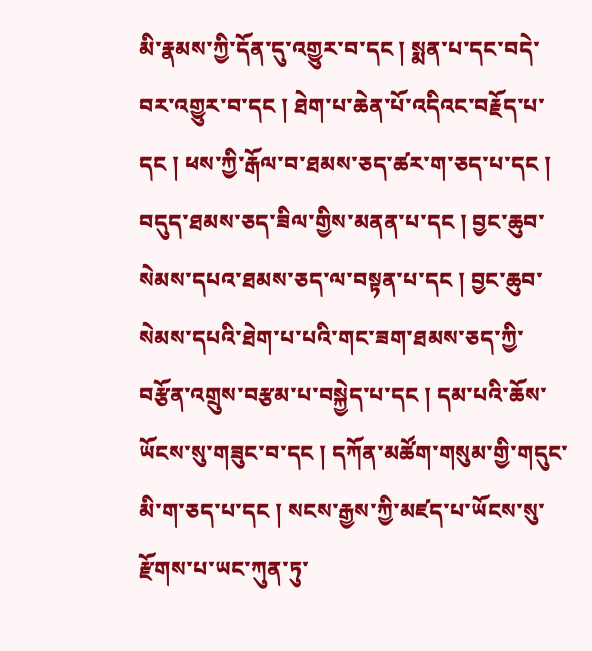མི་རྣམས་ཀྱི་དོན་དུ་འགྱུར་བ་དང ། སྨན་པ་དང་བདེ་བར་འགྱུར་བ་དང ། ཐེག་པ་ཆེན་པོ་འདིའང་བརྗོད་པ་དང ། ཕས་ཀྱི་རྒོལ་བ་ཐམས་ཅད་ཚར་ག་ཅད་པ་དང ། བདུད་ཐམས་ཅད་ཟིལ་གྱིས་མནན་པ་དང ། བྱང་ཆུབ་སེམས་དཔའ་ཐམས་ཅད་ལ་བསྟན་པ་དང ། བྱང་ཆུབ་སེམས་དཔའི་ཐེག་པ་པའི་གང་ཟག་ཐམས་ཅད་ཀྱི་བརྩོན་འགྲུས་བརྩམ་པ་བསྐྱེད་པ་དང ། དམ་པའི་ཆོས་ཡོངས་སུ་གཟུང་བ་དང ། དཀོན་མཚོག་གསུམ་གྱི་གདུང་མི་ག་ཅད་པ་དང ། སངས་རྒྱས་ཀྱི་མཛད་པ་ཡོངས་སུ་རྫོགས་པ་ཡང་ཀུན་ཏུ་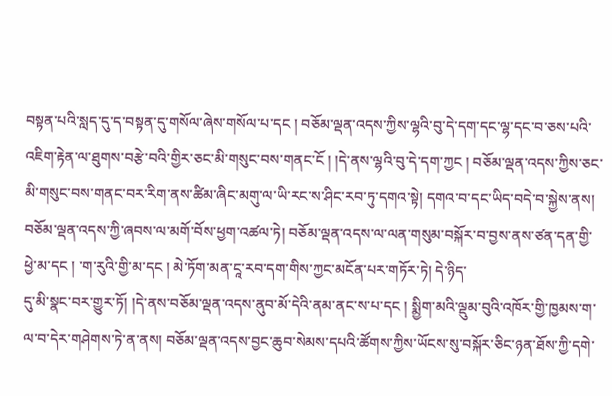བསྟན་པའི་སླད་དུ་ད་བསྟན་དུ་གསོལ་ཞེས་གསོལ་པ་དང ། བཅོམ་ལྡན་འདས་ཀྱིས་ལྷའི་བུ་དེ་དག་དང་ལྷ་དང་བ་ཅས་པའི་འཇིག་རྟེན་ལ་ཐུགས་བརྩེ་བའི་གྱིར་ཅང་མི་གསུང་བས་གནང་ངོ ། །དེ་ནས་ལྷའི་བུ་དེ་དག་ཀྱང ། བཅོམ་ལྡན་འདས་ཀྱིས་ཅང་མི་གསུང་བས་གནང་བར་རིག་ནས་ཚིམ་ཞིང་མགུ་ལ་ཡི་རང་ས་ཤིང་རབ་ཏུ་དགའ་སྟེ། དགའ་བ་དང་ཡིད་བདེ་བ་སྐྱེས་ནས། བཅོམ་ལྡན་འདས་ཀྱི་ཞབས་ལ་མགོ་བོས་ཕྱག་འཚལ་ཏེ། བཅོམ་ལྡན་འདས་ལ་ལན་གསུམ་བསྐོར་བ་བྱས་ནས་ཙན་དན་གྱི་ཕྱེ་མ་དང ། ་ག་རུའི་གྱི་མ་དང ། མེ་ཏོག་མན་ངཱ་རབ་དག་གིས་ཀྱང་མངོན་པར་གཏོར་ཏེ། དེ་ཉིད་
དུ་མི་སྣང་བར་གྱུར་ཏོ། །དེ་ནས་བཅོམ་ལྡན་འདས་ནུབ་མོ་དེའི་ནམ་ནང་ས་པ་དང ། སྨྱིག་མའི་ལྡུམ་བུའི་འཁོར་གྱི་ཁྱམས་ག་ལ་བ་དེར་གཤེགས་ཏེ་ན་ནས། བཅོམ་ལྡན་འདས་བྱང་ཆུབ་སེམས་དཔའི་ཚོགས་ཀྱིས་ཡོངས་སུ་བསྐོར་ཅིང་ཉན་ཐོས་ཀྱི་དགེ་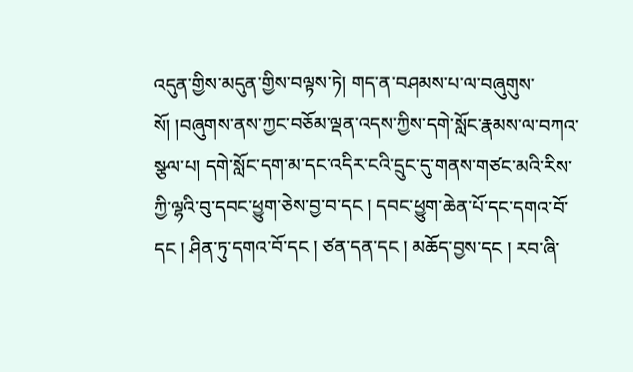འདུན་གྱིས་མདུན་གྱིས་བལྟས་ཏེ། གད་ན་བཤམས་པ་ལ་བཞུགུས་སོ། །བཞུགས་ནས་ཀྱང་བཅོམ་ལྡན་འདས་ཀྱིས་དགེ་སློང་རྣམས་ལ་བཀའ་སྩལ་པ། དགེ་སློང་དག་མ་དང་འདིར་ངའི་དྲུང་དུ་གནས་གཙང་མའི་རིས་ཀྱི་ལྷའི་བུ་དབང་ཕྱུག་ཅེས་བྱ་བ་དང ། དབང་ཕྱུག་ཆེན་པོ་དང་དགའ་བོ་དང ། ཤིན་ཏུ་དགའ་བོ་དང ། ཙན་དན་དང ། མཆོད་བྱས་དང ། རབ་ཞི་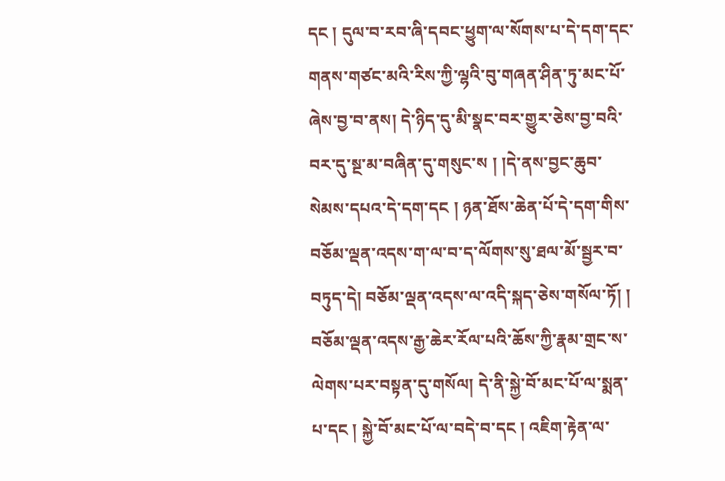དང ། དུལ་བ་རབ་ཞི་དབང་ཕྱུག་ལ་སོགས་པ་དེ་དག་དང་གནས་གཙང་མའི་རིས་ཀྱི་ལྷའི་བུ་གཞན་ཤིན་ཏུ་མང་པོ་ཞེས་བྱ་བ་ནས། དེ་ཉིད་དུ་མི་སྣང་བར་གྱུར་ཅེས་བྱ་བའི་བར་དུ་སྔ་མ་བཞིན་དུ་གསུང་ས ། །དེ་ནས་བྱང་ཆུབ་སེམས་དཔའ་དེ་དག་དང ། ཉན་ཐོས་ཆེན་པོ་དེ་དག་གིས་བཅོམ་ལྡན་འདས་ག་ལ་བ་ད་ལོགས་སུ་ཐལ་མོ་སྦྱར་བ་བཏུད་དེ། བཅོམ་ལྡན་འདས་ལ་འདི་སྐད་ཅེས་གསོལ་ཏོ། ། བཅོམ་ལྡན་འདས་རྒྱ་ཆེར་རོལ་པའི་ཆོས་ཀྱི་རྣམ་གྲང་ས་ལེགས་པར་བསྟན་དུ་གསོལ། དེ་ནི་སྐྱེ་བོ་མང་པོ་ལ་སྨན་པ་དང ། སྐྱེ་བོ་མང་པོ་ལ་བདེ་བ་དང ། འཇིག་རྟེན་ལ་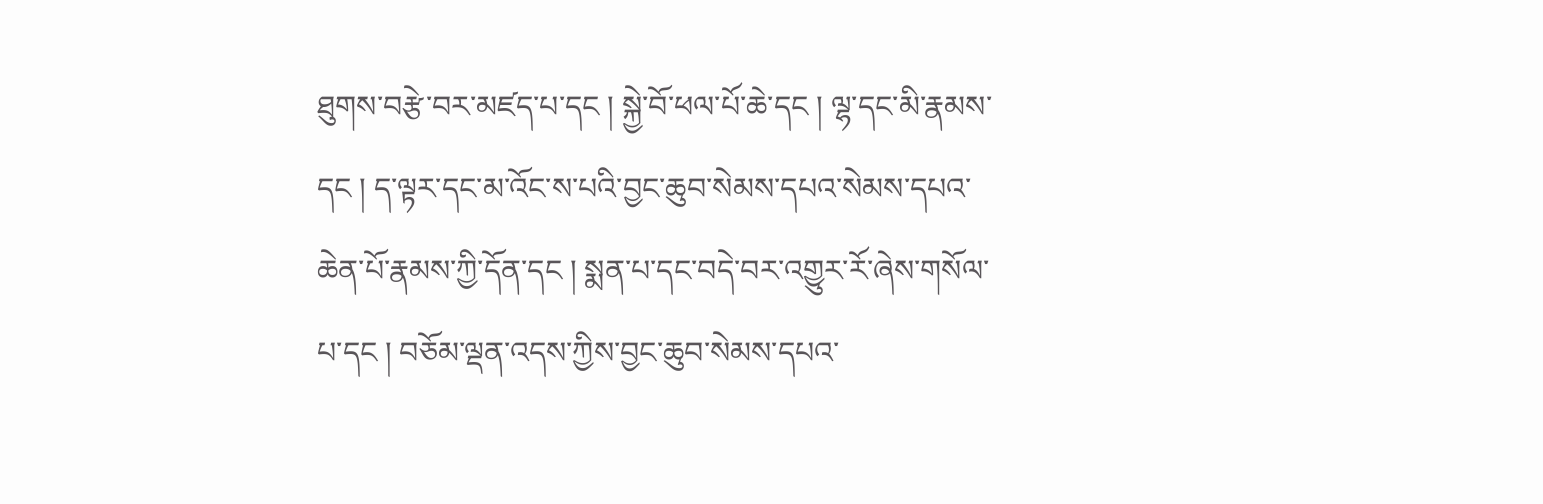ཐུགས་བརྩེ་བར་མཛད་པ་དང ། སྐྱེ་བོ་ཕལ་པོ་ཆེ་དང ། ལྷ་དང་མི་རྣམས་དང ། ད་ལྟར་དང་མ་འོང་ས་པའི་བྱང་ཆུབ་སེམས་དཔའ་སེམས་དཔའ་ཆེན་པོ་རྣམས་ཀྱི་དོན་དང ། སྨན་པ་དང་བདེ་བར་འགྱུར་རོ་ཞེས་གསོལ་པ་དང ། བཅོམ་ལྡན་འདས་ཀྱིས་བྱང་ཆུབ་སེམས་དཔའ་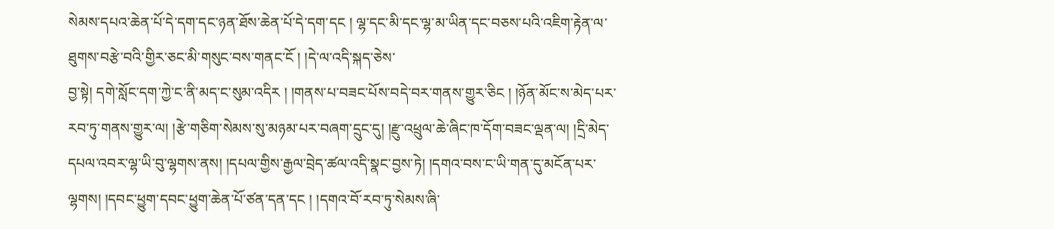སེམས་དཔའ་ཆེན་པོ་དེ་དག་དང་ཉན་ཐོས་ཆེན་པོ་དེ་དག་དང ། ལྷ་དང་མི་དང་ལྷ་མ་ཡིན་དང་བཅས་པའི་འཇིག་རྟེན་ལ་ཐུགས་བརྩེ་བའི་གྱིར་ཅང་མི་གསུང་བས་གནང་ངོ ། །དེ་ལ་འདི་སྐད་ཅེས་
བྱ་སྟེ། དགེ་སློང་དག་ཀྱེ་ང་ནི་མད་ང་སུམ་འདིར ། །གནས་པ་བཟང་པོས་བདེ་བར་གནས་གྱུར་ཅིང ། །ཉོན་མོང་ས་མེད་པར་རབ་ཏུ་གནས་གྱུར་ལ། །རྩེ་གཅིག་སེམས་སུ་མཉམ་པར་བཞག་དྲུང་དུ། །རྫུ་འཕྲུལ་ཆེ་ཞིང་ཁ་དོག་བཟང་ལྡན་ལ། །དྲི་མེད་དཔལ་འབར་ལྷ་ཡི་བུ་ལྷགས་ནས། །དཔལ་གྱིས་རྒྱལ་བྲེད་ཚལ་འདི་སྣང་བྱས་ཏེ། །དགའ་བས་ང་ཡི་གན་དུ་མངོན་པར་ལྷགས། །དབང་ཕྱུག་དབང་ཕྱུག་ཆེན་པོ་ཙན་དན་དང ། །དགའ་བོ་རབ་ཏུ་སེམས་ཞི་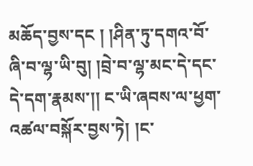མཆོད་བྱས་དང ། །ཤིན་ཏུ་དགའ་བོ་ཞི་བ་ལྷ་ཡི་བུ། །བྲེ་བ་ལྷ་མང་དེ་དང་དེ་དག་རྣམས་།། ང་ཡི་ཞབས་ལ་ཕྱག་འཚལ་བསྐོར་བྱས་ཏེ། །ང་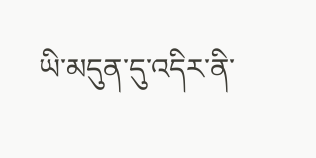ཡི་མདུན་དུ་འདིར་ནི་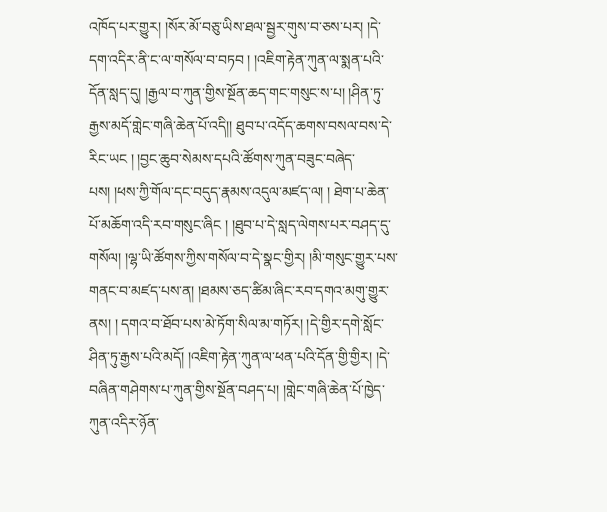འཁོད་པར་གྱུར། །སོར་མོ་བཅུ་ཡིས་ཐལ་སྦྱར་གུས་བ་ཅས་པར། །དེ་དག་འདིར་ནི་ང་ལ་གསོལ་བ་བཏབ ། །འཇིག་རྟེན་ཀུན་ལ་སྨན་པའི་དོན་སླད་དུ། །རྒྱལ་བ་ཀུན་གྱིས་སྔོན་ཆད་གང་གསུང་ས་པ། །ཤིན་ཏུ་རྒྱས་མདོ་གླེང་གཞི་ཆེན་པོ་འདི།། ཐུབ་པ་འདོད་ཆགས་བསལ་བས་དེ་རིང་ཡང ། །བྱང་ཆུབ་སེམས་དཔའི་ཚོགས་ཀུན་བཟུང་བཞེད་པས། །ཕས་ཀྱི་གོལ་དང་བདུད་རྣམས་འདུལ་མཛད་ལ། ། ཐེག་པ་ཆེན་པོ་མཆོག་འདི་རབ་གསུང་ཞིང ། །ཐུབ་པ་དེ་སླད་ལེགས་པར་བཤད་དུ་གསོལ། །ལྷ་ཡི་ཚོགས་ཀྱིས་གསོལ་བ་དེ་སྣང་གྱིར། །མི་གསུང་གྱུར་པས་གནང་བ་མཛད་པས་ན། །ཐམས་ཅད་ཚིམ་ཞིང་རབ་དགའ་མགུ་གྱུར་ནས། ། དགའ་བ་ཐོབ་པས་མེ་ཏོག་སིལ་མ་གཏོར། །དེ་གྱིར་དགེ་སློང་ཤིན་ཏུ་རྒྱས་པའི་མདོ། །འཇིག་རྟེན་ཀུན་ལ་ཕན་པའི་དོན་གྱི་གྱིར། །དེ་བཞིན་གཤེགས་པ་ཀུན་གྱིས་སྔོན་བཤད་པ། །གླེང་གཞི་ཆེན་པོ་ཁྱེད་ཀུན་འདིར་ཉོན་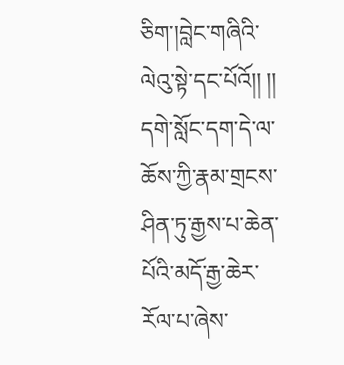ཅིག་།བླེང་གཞིའི་ལེའུ་སྟེ་དང་པོའོ།། །།
དགེ་སློང་དག་དེ་ལ་ཆོས་ཀྱི་རྣམ་གྲངས་ཤིན་ཏུ་རྒྱས་པ་ཆེན་པོའི་མདོ་རྒྱ་ཆེར་རོལ་པ་ཞེས་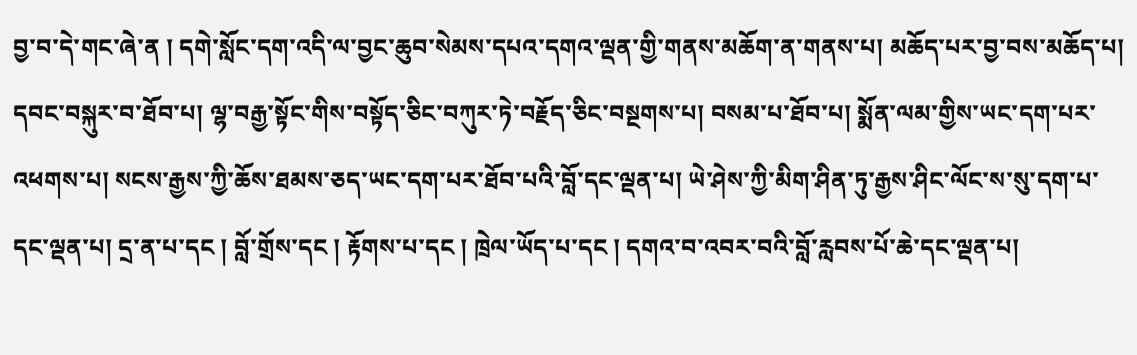བྱ་བ་དེ་གང་ཞེ་ན ། དགེ་སློང་དག་འདི་ལ་བྱང་ཆུབ་སེམས་དཔའ་དགའ་ལྡན་གྱི་གནས་མཆོག་ན་གནས་པ། མཆོད་པར་བྱ་བས་མཆོད་པ། དབང་བསྐུར་བ་ཐོབ་པ། ལྷ་བརྒྱ་སྟོང་གིས་བསྟོད་ཅིང་བཀུར་ཏེ་བརྗོད་ཅིང་བསྔགས་པ། བསམ་པ་ཐོབ་པ། སྨོན་ལམ་གྱིས་ཡང་དག་པར་འཕགས་པ། སངས་རྒྱས་ཀྱི་ཆོས་ཐམས་ཅད་ཡང་དག་པར་ཐོབ་པའི་བློ་དང་ལྡན་པ། ཡེ་ཤེས་ཀྱི་མིག་ཤིན་ཏུ་རྒྱས་ཤིང་ལོང་ས་སུ་དག་པ་དང་ལྡན་པ། དྲ་ན་པ་དང ། བློ་གྲོས་དང ། རྟོགས་པ་དང ། ཁྲེལ་ཡོད་པ་དང ། དགའ་བ་འབར་བའི་བློ་རླབས་པོ་ཆེ་དང་ལྡན་པ།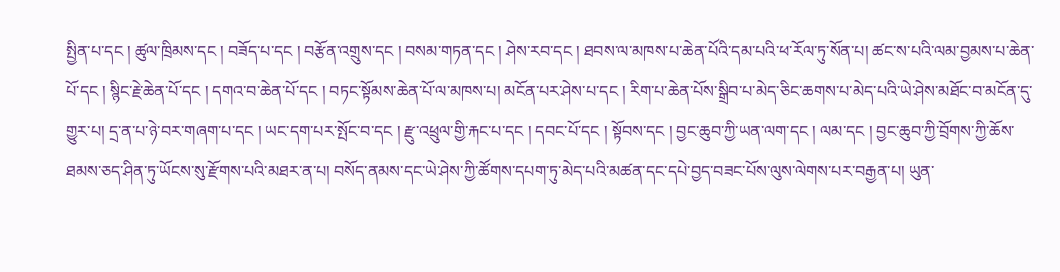སྤྱིན་པ་དང ། ཚུལ་ཁྲིམས་དང ། བཟོད་པ་དང ། བརྩོན་འགྲུས་དང ། བསམ་གཏན་དང ། ཤེས་རབ་དང ། ཐབས་ལ་མཁས་པ་ཆེན་པོའི་དམ་པའི་ཕ་རོལ་ཏུ་སོན་པ། ཚང་ས་པའི་ལམ་བྱམས་པ་ཆེན་པོ་དང ། སྙིང་རྗེ་ཆེན་པོ་དང ། དགའ་བ་ཆེན་པོ་དང ། བཏང་སྟོམས་ཆེན་པོ་ལ་མཁས་པ། མངོན་པར་ཤེས་པ་དང ། རིག་པ་ཆེན་པོས་སྒྲིབ་པ་མེད་ཅིང་ཆགས་པ་མེད་པའི་ཡེ་ཤེས་མཐོང་བ་མངོན་དུ་གྱུར་པ། དྲ་ན་པ་ཉེ་བར་གཞག་པ་དང ། ཡང་དག་པར་སྤོང་བ་དང ། རྫུ་འཕྲུལ་གྱི་རྐང་པ་དང ། དབང་པོ་དང ། སྟོབས་དང ། བྱང་ཆུབ་ཀྱི་ཡན་ལག་དང ། ལམ་དང ། བྱང་ཆུབ་ཀྱི་བྲོགས་ཀྱི་ཆོས་ཐམས་ཅད་ཤིན་ཏུ་ཡོངས་སུ་རྫོགས་པའི་མཐར་ན་པ། བསོད་ནམས་དང་ཡེ་ཤེས་ཀྱི་ཚོགས་དཔག་ཏུ་མེད་པའི་མཚན་དང་དཔེ་བྱད་བཟང་པོས་ལུས་ལེགས་པར་བརྒྱན་པ། ཡུན་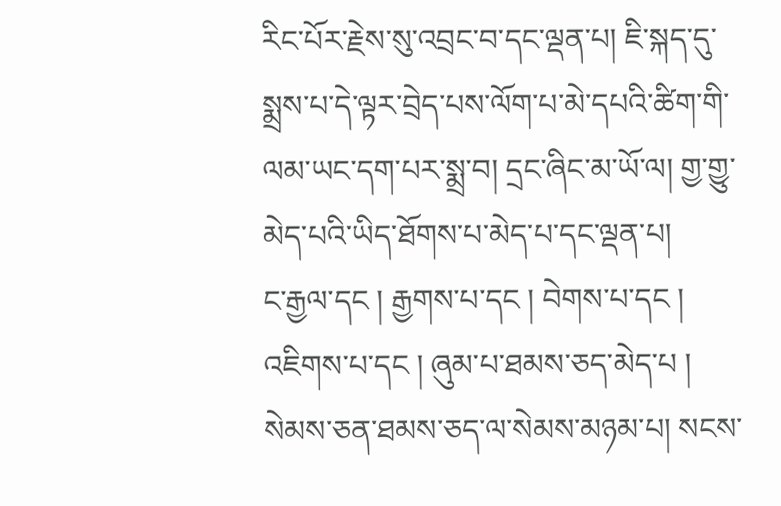རིང་པོར་རྗེས་སུ་འབྲང་བ་དང་ལྡན་པ། ཇི་སྐད་དུ་སྨྲས་པ་དེ་ལྟར་བྲེད་པས་ལོག་པ་མེ་དཔའི་ཚིག་གི་ལམ་ཡང་དག་པར་སྨྲ་བ། དྲང་ཞིང་མ་ཡོ་ལ། གྱ་གྱུ་མེད་པའི་ཡིད་ཐོགས་པ་མེད་པ་དང་ལྡན་པ།
ང་རྒྱལ་དང ། རྒྱགས་པ་དང ། བེགས་པ་དང ། འཇིགས་པ་དང ། ཞུམ་པ་ཐམས་ཅད་མེད་པ ། སེམས་ཅན་ཐམས་ཅད་ལ་སེམས་མཉམ་པ། སངས་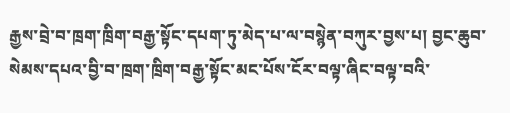རྒྱས་བྲེ་བ་ཁྲག་ཁྲིག་བརྒྱ་སྟོང་དཔག་ཏུ་མེད་པ་ལ་བསྙེན་བཀུར་བྱས་པ། བྱང་ཆུབ་སེམས་དཔའ་བྱི་བ་ཁྲག་ཁྲིག་བརྒྱ་སྟོང་མང་པོས་ངོར་བལྟ་ཞིང་བལྟ་བའི་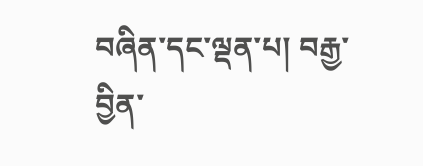བཞིན་དང་ལྡན་པ། བརྒྱ་བྱིན་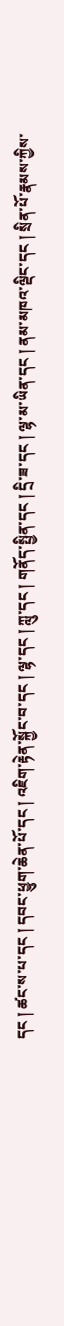དང ། ཚང་ས་པ་དང ། དབང་ཕྱུག་ཆེན་པོ་དང ། འཇིག་རྟེན་སྐྱོང་བ་དང ། ལྷ་དང ། ཀླུ་དང ། གནོད་སྤྱིན་དང ། དྲི་ཟ་དང ། ལྷ་མ་ཡིན་དང ། ནམ་མཁའ་ལྡིང་དང ། སྲིན་པོ་རྣམས་ཀྱིས་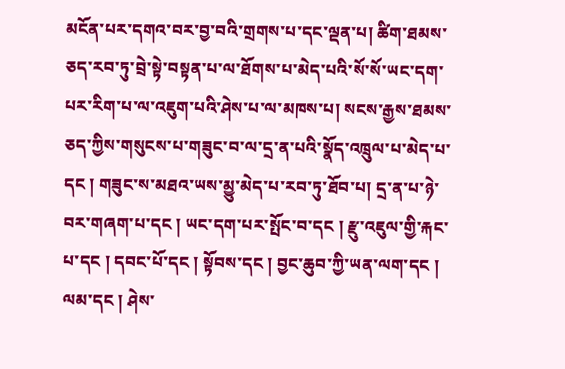མངོན་པར་དགའ་བར་བྱ་བའི་གྲགས་པ་དང་ལྡན་པ། ཚིག་ཐམས་ཅད་རབ་ཏུ་བྲེ་སྟེ་བསྟན་པ་ལ་ཐོགས་པ་མེད་པའི་སོ་སོ་ཡང་དག་པར་རིག་པ་ལ་འཇུག་པའི་ཤེས་པ་ལ་མཁས་པ། སངས་རྒྱས་ཐམས་ཅད་ཀྱིས་གསུངས་པ་གཟུང་བ་ལ་དྲ་ན་པའི་སྣོད་འཁྲུལ་པ་མེད་པ་དང ། གཟུང་ས་མཐའ་ཡས་མྱུ་མེད་པ་རབ་ཏུ་ཐོབ་པ། དྲ་ན་པ་ཉེ་བར་གཞག་པ་དང ། ཡང་དག་པར་སྤོང་བ་དང ། རྫུ་འཇུལ་གྱི་རྐང་པ་དང ། དབང་པོ་དང ། སྟོབས་དང ། བྱང་ཆུབ་ཀྱི་ཡན་ལག་དང ། ལམ་དང ། ཤེས་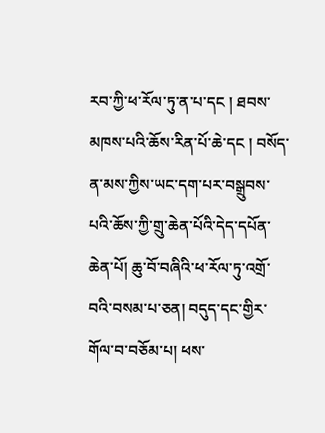རབ་ཀྱི་ཕ་རོལ་ཏུ་ན་པ་དང ། ཐབས་མཁས་པའི་ཆོས་རིན་པོ་ཆེ་དང ། བསོད་ན་མས་ཀྱིས་ཡང་དག་པར་བསྒྲུབས་པའི་ཆོས་ཀྱི་གྲུ་ཆེན་པོའི་དེད་དཔོན་ཆེན་པོ། ཆུ་བོ་བཞིའི་ཕ་རོལ་ཏུ་འགྲོ་བའི་བསམ་པ་ཅན། བདུད་དང་གྱིར་གོལ་བ་བཅོམ་པ། ཕས་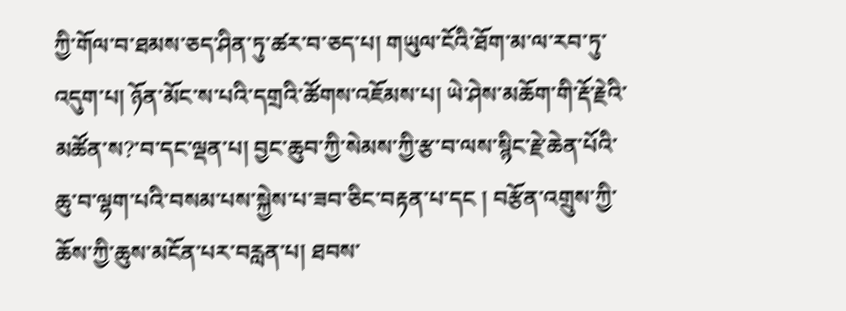ཀྱི་གོལ་བ་ཐམས་ཅད་ཤིན་ཏུ་ཚར་བ་ཅད་པ། གཡུལ་ངོའི་ཐོག་མ་ལ་རབ་ཏུ་འདུག་པ། ཉོན་མོང་ས་པའི་དགྲའི་ཚོགས་འཇོམས་པ། ཡེ་ཤེས་མཆོག་གི་རྡོ་རྗེའི་མཚོན་ས?་བ་དང་ལྡན་པ། བྱང་ཆུབ་ཀྱི་སེམས་ཀྱི་རྩ་བ་ལས་སྙིང་རྗེ་ཆེན་པོའི་ཆུ་བ་ལྷག་པའི་བསམ་པས་སྐྱེས་པ་ཟབ་ཅིང་བརྟན་པ་དང ། བརྩོན་འགྲུས་ཀྱི་ཆོས་ཀྱི་ཆུས་མངོན་པར་བརླན་པ། ཐབས་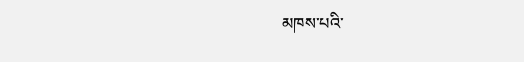མཁས་པའི་